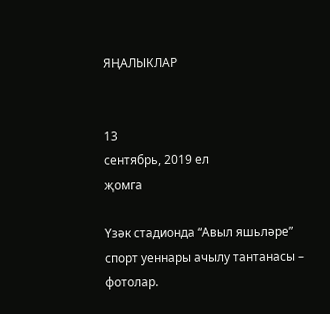ЯҢАЛЫКЛАР


13
сентябрь, 2019 ел
җомга

Үзәк стадионда “Авыл яшьләре” спорт уеннары ачылу тантанасы – фотолар.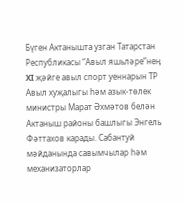Бүген Актанышта узган Татарстан Республикасы “Авыл яшьләре”нең  XI җәйге авыл спорт уеннарын ТР Авыл хуҗалыгы һәм азык-төлек министры Марат Әхмәтов белән Актаныш районы башлыгы Энгель Фәттахов карады. Сабантуй мәйданында савымчылар һәм механизаторлар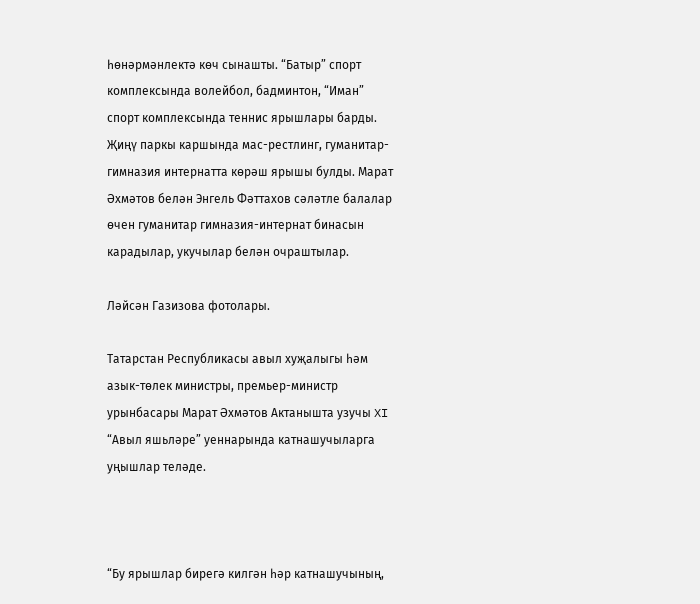һөнәрмәнлектә көч сынашты. “Батыр” спорт комплексында волейбол, бадминтон, “Иман” спорт комплексында теннис ярышлары барды. Җиңү паркы каршында мас-рестлинг, гуманитар-гимназия интернатта көрәш ярышы булды. Марат Әхмәтов белән Энгель Фәттахов сәләтле балалар өчен гуманитар гимназия-интернат бинасын карадылар, укучылар белән очраштылар.

Ләйсән Газизова фотолары.

Татарстан Республикасы авыл хуҗалыгы һәм азык-төлек министры, премьер-министр урынбасары Марат Әхмәтов Актанышта узучы XI “Авыл яшьләре” уеннарында катнашучыларга уңышлар теләде.



“Бу ярышлар бирегә килгән һәр катнашучының,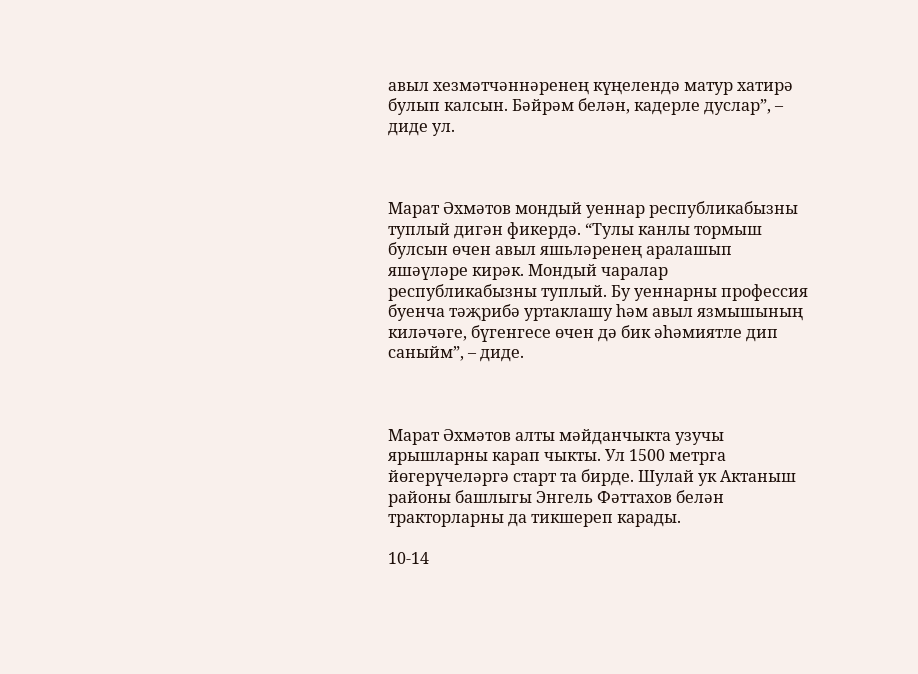авыл хезмәтчәннәренең күңелендә матур хатирә булып калсын. Бәйрәм белән, кадерле дуслар”, – диде ул.



Марат Әхмәтов мондый уеннар республикабызны туплый дигән фикердә. “Тулы канлы тормыш булсын өчен авыл яшьләренең аралашып яшәүләре кирәк. Мондый чаралар республикабызны туплый. Бу уеннарны профессия буенча тәҗрибә уртаклашу һәм авыл язмышының киләчәге, бүгенгесе өчен дә бик әһәмиятле дип саныйм”, – диде.



Марат Әхмәтов алты мәйданчыкта узучы ярышларны карап чыкты. Ул 1500 метрга йөгерүчеләргә старт та бирде. Шулай ук Актаныш районы башлыгы Энгель Фәттахов белән тракторларны да тикшереп карады.

10-14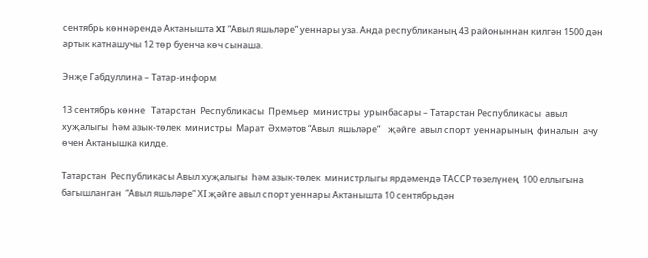сентябрь көннәрендә Актанышта XI “Авыл яшьләре” уеннары уза. Анда республиканың 43 районыннан килгән 1500 дән  артык катнашучы 12 төр буенча көч сынаша.

Энҗе Габдуллина – Татар-информ

13 сентябрь көнне   Татарстан  Республикасы  Премьер  министры  урынбасары – Татарстан Республикасы  авыл  хуҗалыгы  һәм азык-төлек  министры  Марат  Әхмәтов “Авыл  яшьләре”    җәйге  авыл спорт  уеннарының  финалын  ачу өчен Актанышка килде.

Татарстан  Республикасы Авыл хуҗалыгы  һәм азык-төлек  министрлыгы ярдәмендә ТАССР төзелүнең  100 еллыгына багышланган  “Авыл яшьләре” ХI җәйге авыл спорт уеннары Актанышта 10 сентябрьдән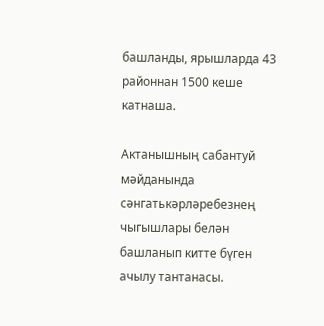башланды, ярышларда 43 районнан 1500 кеше катнаша.

Актанышның сабантуй мәйданында сәнгатькәрләребезнең чыгышлары белән башланып китте бүген ачылу тантанасы.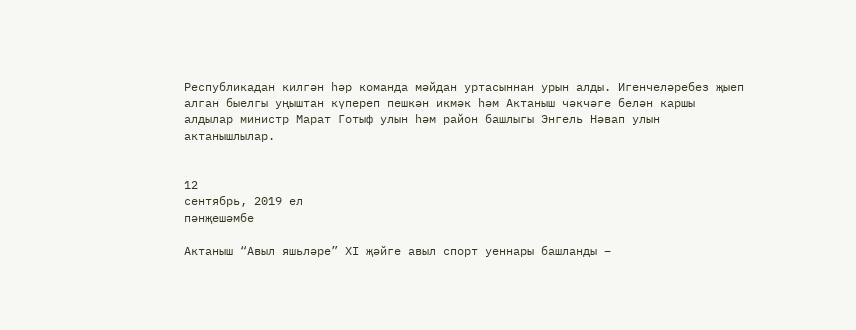Республикадан килгән һәр команда мәйдан уртасыннан урын алды. Игенчеләребез җыеп алган быелгы уңыштан күпереп пешкән икмәк һәм Актаныш чәкчәге белән каршы алдылар министр Марат Готыф улын һәм район башлыгы Энгель Нәвап улын актанышлылар.


12
сентябрь, 2019 ел
пәнҗешәмбе

Актаныш “Авыл яшьләре” ХI җәйге авыл спорт уеннары башланды –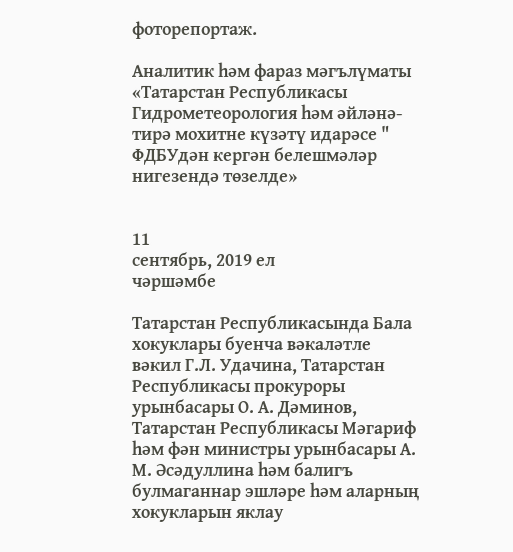фоторепортаж.

Аналитик һәм фараз мәгълүматы «Татарстан Республикасы Гидрометеорология һәм әйләнә-тирә мохитне күзәтү идарәсе " ФДБУдән кергән белешмәләр нигезендә төзелде»


11
сентябрь, 2019 ел
чәршәмбе

Татарстан Республикасында Бала хокуклары буенча вәкаләтле вәкил Г.Л. Удачина, Татарстан Республикасы прокуроры урынбасары О. А. Дәминов, Татарстан Республикасы Мәгариф һәм фән министры урынбасары А. М. Әсәдуллина һәм балигъ булмаганнар эшләре һәм аларның хокукларын яклау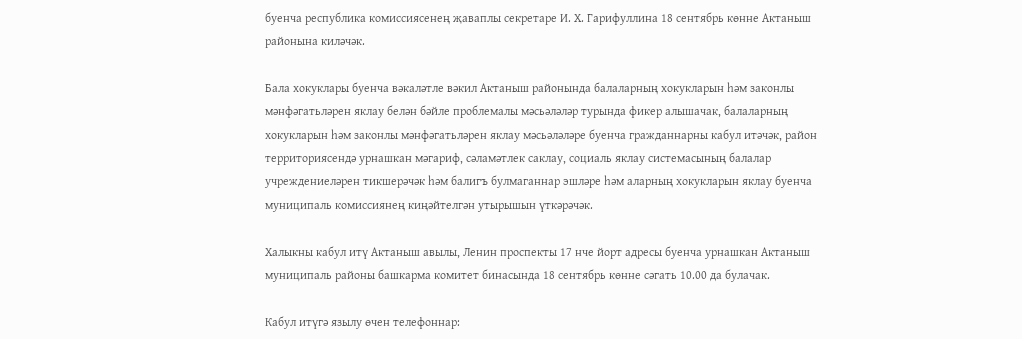буенча республика комиссиясенең җаваплы секретаре И. Х. Гарифуллина 18 сентябрь көнне Актаныш районына киләчәк.

Бала хокуклары буенча вәкаләтле вәкил Актаныш районында балаларның хокукларын һәм законлы мәнфәгатьләрен яклау белән бәйле проблемалы мәсьәләләр турында фикер алышачак, балаларның хокукларын һәм законлы мәнфәгатьләрен яклау мәсьәләләре буенча гражданнарны кабул итәчәк, район территориясендә урнашкан мәгариф, сәламәтлек саклау, социаль яклау системасының балалар учреждениеләрен тикшерәчәк һәм балигъ булмаганнар эшләре һәм аларның хокукларын яклау буенча муниципаль комиссиянең киңәйтелгән утырышын үткәрәчәк.

Халыкны кабул итү Актаныш авылы, Ленин проспекты 17 нче йорт адресы буенча урнашкан Актаныш муниципаль районы башкарма комитет бинасында 18 сентябрь көнне сәгать 10.00 да булачак.

Кабул итүгә язылу өчен телефоннар: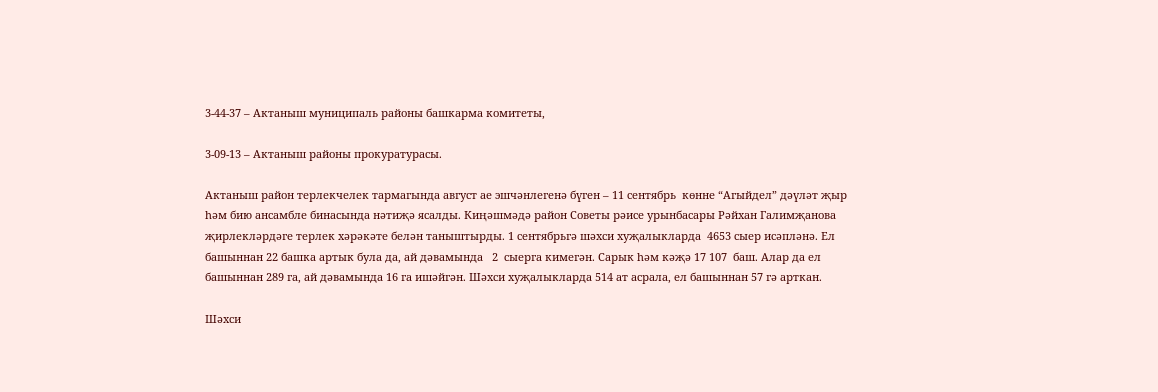3-44-37 – Актаныш муниципаль районы башкарма комитеты,

3-09-13 – Актаныш районы прокуратурасы.

Актаныш район терлекчелек тармагында август ае эшчәнлегенә бүген – 11 сентябрь  көнне “Агыйдел” дәүләт җыр һәм бию ансамбле бинасында нәтиҗә ясалды. Киңәшмәдә район Советы рәисе урынбасары Рәйхан Галимҗанова җирлекләрдәге терлек хәрәкәте белән таныштырды. 1 сентябрьгә шәхси хуҗалыкларда  4653 сыер исәпләнә. Ел башыннан 22 башка артык була да, ай дәвамында   2  сыерга кимегән. Сарык һәм кәҗә 17 107  баш. Алар да ел башыннан 289 га, ай дәвамында 16 га ишәйгән. Шәхси хуҗалыкларда 514 ат асрала, ел башыннан 57 гә арткан.

Шәхси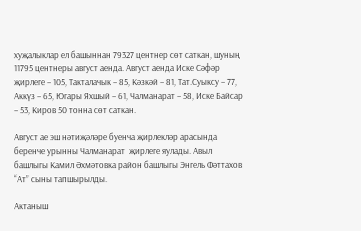хуҗалыклар ел башыннан 79327 центнер сөт саткан, шуның 11795 центнеры август аенда. Август аенда Иске Сәфәр җирлеге – 105, Такталачык – 85, Кәзкәй – 81, Тат.Суыксу – 77, Аккүз – 65, Югары Яхшый – 61, Чалманарат – 58, Иске Байсар – 53, Киров 50 тонна сөт саткан.

Август ае эш нәтиҗәләре буенча җирлекләр арасында беренче урынны Чалманарат  җирлеге яулады. Авыл башлыгы Камил Әхмәтовка район башлыгы Энгель Фәттахов “Ат” сыны тапшырылды.

Актаныш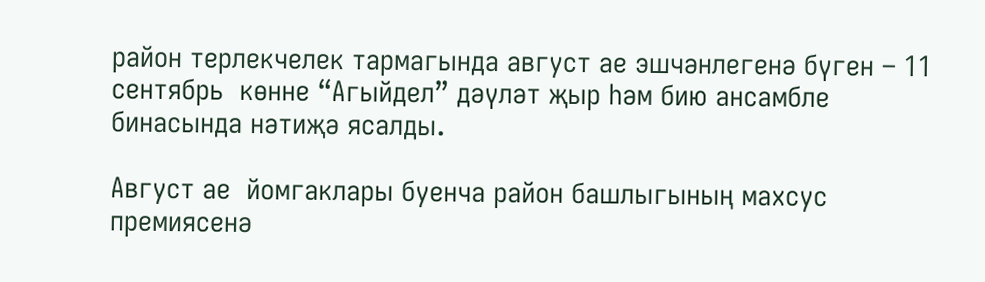район терлекчелек тармагында август ае эшчәнлегенә бүген – 11 сентябрь  көнне “Агыйдел” дәүләт җыр һәм бию ансамбле бинасында нәтиҗә ясалды.

Август ае  йомгаклары буенча район башлыгының махсус премиясенә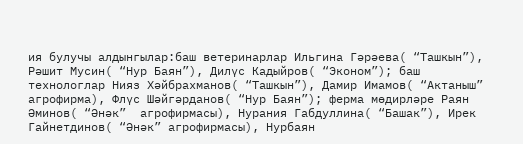ия булучы алдынгылар:баш ветеринарлар Ильгина Гәрәева( “Ташкын”), Рәшит Мусин( “Нур Баян”), Дилүс Кадыйров( “Эконом”); баш технологлар Нияз Хәйбрахманов( “Ташкын”), Дамир Имамов( “Актаныш” агрофирма), Флүс Шәйгәрданов( “Нур Баян”); ферма мөдирләре Раян Әминов( “Әнәк”  агрофирмасы), Нурания Габдуллина( “Башак”), Ирек Гайнетдинов( “Әнәк” агрофирмасы), Нурбаян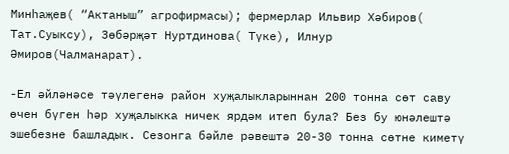Минһаҗев( “Актаныш” агрофирмасы); фермерлар Ильвир Хәбиров( Тат.Суыксу), Зөбәрҗәт Нуртдинова( Түке), Илнур Әмиров(Чалманарат).

-Ел әйләнәсе тәүлегенә район хуҗалыкларыннан 200 тонна сөт саву өчен бүген һәр хуҗалыкка ничек ярдәм итеп була? Без бу юнәлештә эшебезне башладык. Сезонга бәйле рәвештә 20-30 тонна сөтне киметү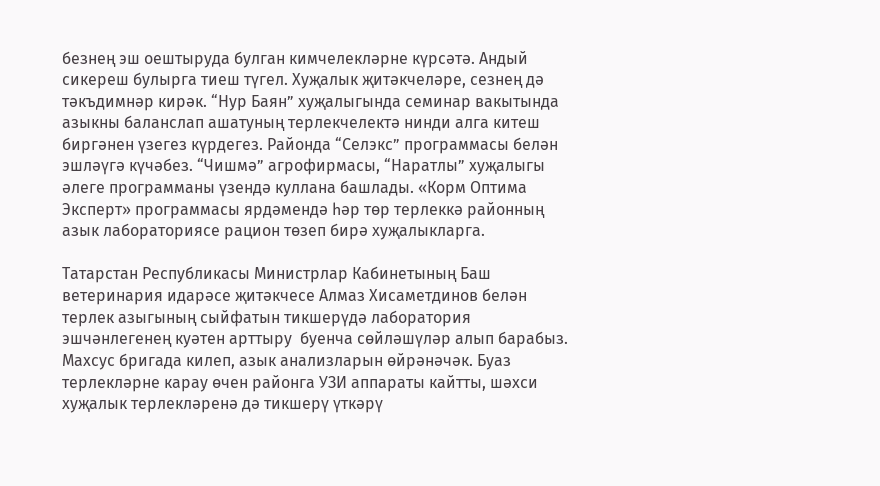безнең эш оештыруда булган кимчелекләрне күрсәтә. Андый сикереш булырга тиеш түгел. Хуҗалык җитәкчеләре, сезнең дә тәкъдимнәр кирәк. “Нур Баян” хуҗалыгында семинар вакытында азыкны баланслап ашатуның терлекчелектә нинди алга китеш биргәнен үзегез күрдегез. Районда “Селэкс” программасы белән эшләүгә күчәбез. “Чишмә” агрофирмасы, “Наратлы” хуҗалыгы  әлеге программаны үзендә куллана башлады. «Корм Оптима Эксперт» программасы ярдәмендә һәр төр терлеккә районның азык лабораториясе рацион төзеп бирә хуҗалыкларга.

Татарстан Республикасы Министрлар Кабинетының Баш ветеринария идарәсе җитәкчесе Алмаз Хисаметдинов белән терлек азыгының сыйфатын тикшерүдә лаборатория эшчәнлегенең куәтен арттыру  буенча сөйләшүләр алып барабыз. Махсус бригада килеп, азык анализларын өйрәнәчәк. Буаз терлекләрне карау өчен районга УЗИ аппараты кайтты, шәхси хуҗалык терлекләренә дә тикшерү үткәрү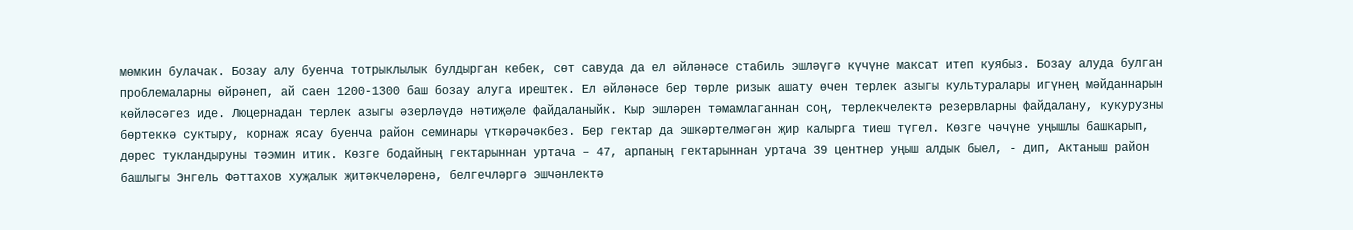мөмкин булачак. Бозау алу буенча тотрыклылык булдырган кебек, сөт савуда да ел әйләнәсе стабиль эшләүгә күчүне максат итеп куябыз. Бозау алуда булган проблемаларны өйрәнеп, ай саен 1200-1300 баш бозау алуга ирештек. Ел әйләнәсе бер төрле ризык ашату өчен терлек азыгы культуралары игүнең мәйданнарын көйләсәгез иде. Люцернадан терлек азыгы әзерләүдә нәтиҗәле файдаланыйк. Кыр эшләрен тәмамлаганнан соң, терлекчелектә резервларны файдалану, кукурузны бөртеккә суктыру, корнаж ясау буенча район семинары үткәрәчәкбез. Бер гектар да эшкәртелмәгән җир калырга тиеш түгел. Көзге чәчүне уңышлы башкарып,  дөрес тукландыруны тәэмин итик. Көзге бодайның гектарыннан уртача – 47, арпаның гектарыннан уртача 39 центнер уңыш алдык быел, - дип, Актаныш район башлыгы Энгель Фәттахов хуҗалык җитәкчеләренә, белгечләргә эшчәнлектә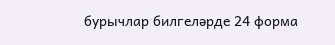бурычлар билгеләрде 24 форма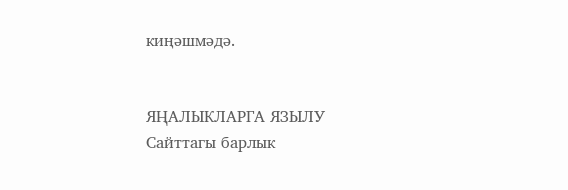киңәшмәдә.


ЯҢАЛЫКЛАРГА ЯЗЫЛУ
Сайттагы барлык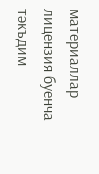материаллар лицензия буенча тәкъдим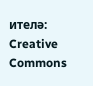ителә:
Creative Commons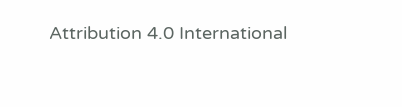Attribution 4.0 International